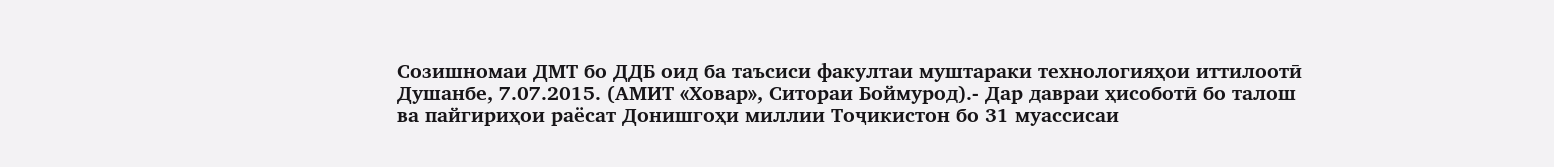Созишномаи ДМТ бо ДДБ оид ба таъсиси факултаи муштараки технологияҳои иттилоотӣ
Душанбе, 7.07.2015. (АМИТ «Ховар», Ситораи Боймурод).- Дар давраи ҳисоботӣ бо талош ва пайгириҳои раёсат Донишгоҳи миллии Тоҷикистон бо 31 муассисаи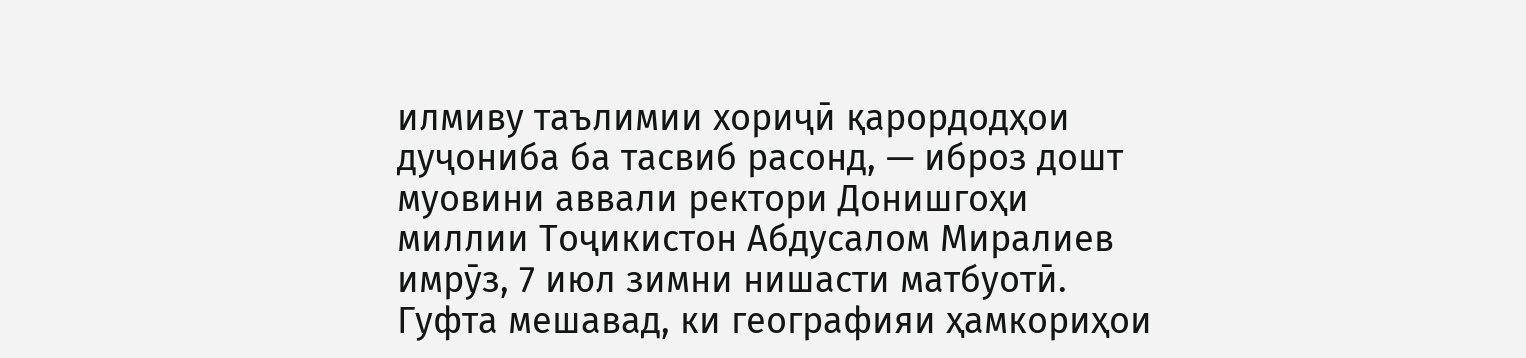илмиву таълимии хориҷӣ қарордодҳои дуҷониба ба тасвиб расонд, — иброз дошт муовини аввали ректори Донишгоҳи миллии Тоҷикистон Абдусалом Миралиев имрӯз, 7 июл зимни нишасти матбуотӣ.
Гуфта мешавад, ки географияи ҳамкориҳои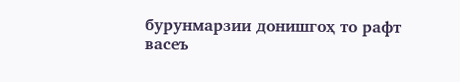бурунмарзии донишгоҳ то рафт васеъ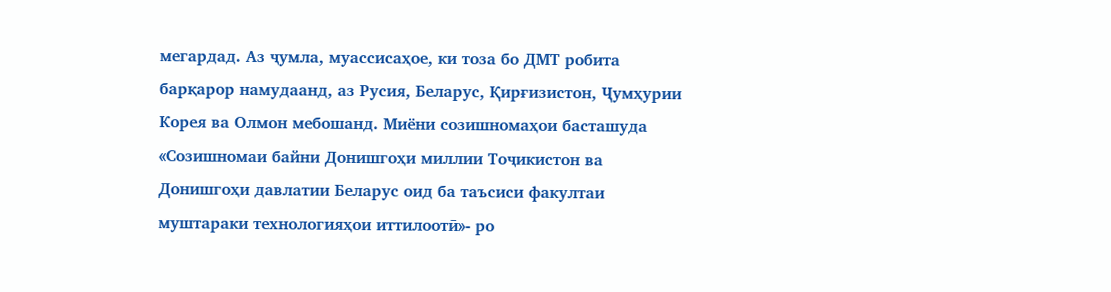мегардад. Аз ҷумла, муассисаҳое, ки тоза бо ДМТ робита барқарор намудаанд, аз Русия, Беларус, Қирғизистон, Ҷумҳурии Корея ва Олмон мебошанд. Миёни созишномаҳои басташуда «Созишномаи байни Донишгоҳи миллии Тоҷикистон ва Донишгоҳи давлатии Беларус оид ба таъсиси факултаи муштараки технологияҳои иттилоотӣ»- ро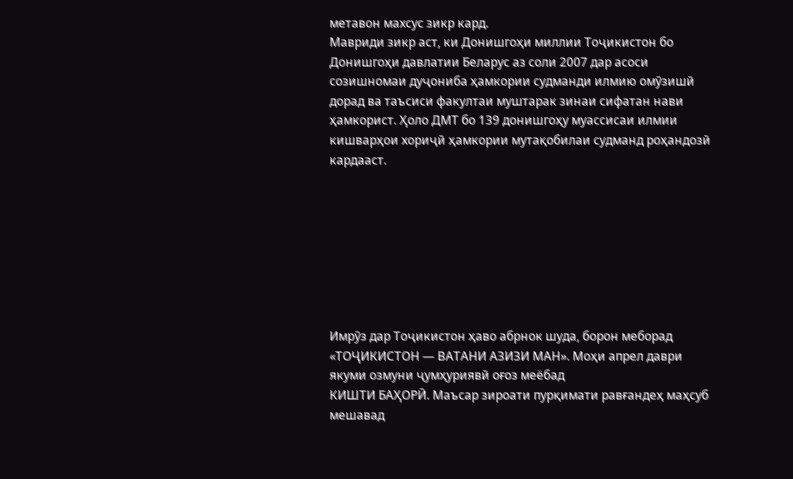метавон махсус зикр кард.
Мавриди зикр аст, ки Донишгоҳи миллии Тоҷикистон бо Донишгоҳи давлатии Беларус аз соли 2007 дар асоси созишномаи дуҷониба ҳамкории судманди илмию омӯзишӣ дорад ва таъсиси факултаи муштарак зинаи сифатан нави ҳамкорист. Ҳоло ДМТ бо 139 донишгоҳу муассисаи илмии кишварҳои хориҷӣ ҳамкории мутақобилаи судманд роҳандозӣ кардааст.








Имрӯз дар Тоҷикистон ҳаво абрнок шуда, борон меборад
«ТОҶИКИСТОН — ВАТАНИ АЗИЗИ МАН». Моҳи апрел даври якуми озмуни ҷумҳуриявӣ оғоз меёбад
КИШТИ БАҲОРӢ. Маъсар зироати пурқимати равғандеҳ маҳсуб мешавад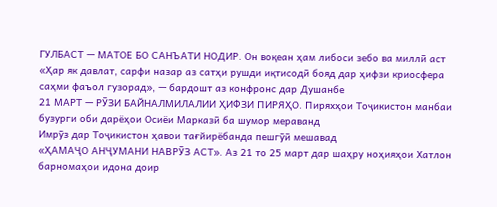ГУЛБАСТ — МАТОЕ БО САНЪАТИ НОДИР. Он воқеан ҳам либоси зебо ва миллӣ аст
«Ҳар як давлат, сарфи назар аз сатҳи рушди иқтисодӣ бояд дар ҳифзи криосфера саҳми фаъол гузорад», — бардошт аз конфронс дар Душанбе
21 МАРТ — РӮЗИ БАЙНАЛМИЛАЛИИ ҲИФЗИ ПИРЯҲО. Пиряхҳои Тоҷикистон манбаи бузурги оби дарёҳои Осиёи Марказӣ ба шумор мераванд
Имрӯз дар Тоҷикистон ҳавои тағйирёбанда пешгӯӣ мешавад
«ҲАМАҶО АНҶУМАНИ НАВРӮЗ АСТ». Аз 21 то 25 март дар шаҳру ноҳияҳои Хатлон барномаҳои идона доир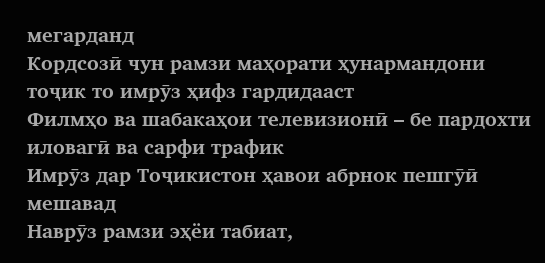мегарданд
Кордсозӣ чун рамзи маҳорати ҳунармандони тоҷик то имрӯз ҳифз гардидааст
Филмҳо ва шабакаҳои телевизионӣ – бе пардохти иловагӣ ва сарфи трафик
Имрӯз дар Тоҷикистон ҳавои абрнок пешгӯӣ мешавад
Наврӯз рамзи эҳёи табиат,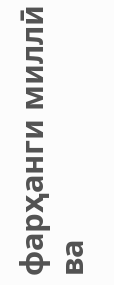фарҳанги миллӣ ва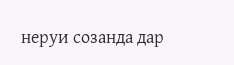неруи созанда дар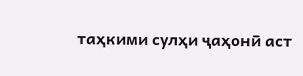таҳкими сулҳи ҷаҳонӣ аст